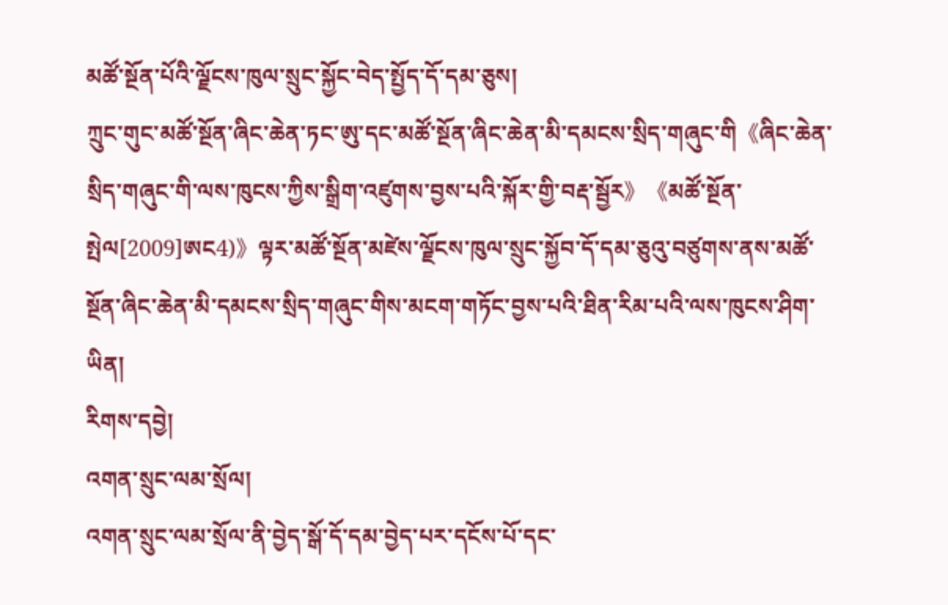མཚོ་སྔོན་པོའི་ལྗོངས་ཁུལ་སྲུང་སྐྱོང་བེད་སྤྱོད་དོ་དམ་ཅུས།
ཀྲུང་གུང་མཚོ་སྔོན་ཞིང་ཆེན་ཏང་ཨུ་དང་མཚོ་སྔོན་ཞིང་ཆེན་མི་དམངས་སྲིད་གཞུང་གི《ཞིང་ཆེན་སྲིད་གཞུང་གི་ལས་ཁུངས་ཀྱིས་སྒྲིག་འཛུགས་བྱས་པའི་སྐོར་གྱི་བརྡ་སྦྱོར》《མཚོ་སྔོན་སྤེལ[2009]ཨང4)》ལྟར་མཚོ་སྔོན་མཛེས་ལྗོངས་ཁུལ་སྲུང་སྐྱོབ་དོ་དམ་ཅུའུ་བཙུགས་ནས་མཚོ་སྔོན་ཞིང་ཆེན་མི་དམངས་སྲིད་གཞུང་གིས་མངག་གཏོང་བྱས་པའི་ཐིན་རིམ་པའི་ལས་ཁུངས་ཤིག་ཡིན།
རིགས་དབྱེ།
འགན་སྲུང་ལམ་སྲོལ།
འགན་སྲུང་ལམ་སྲོལ་ནི་བྱེད་སྒོ་དོ་དམ་བྱེད་པར་དངོས་པོ་དང་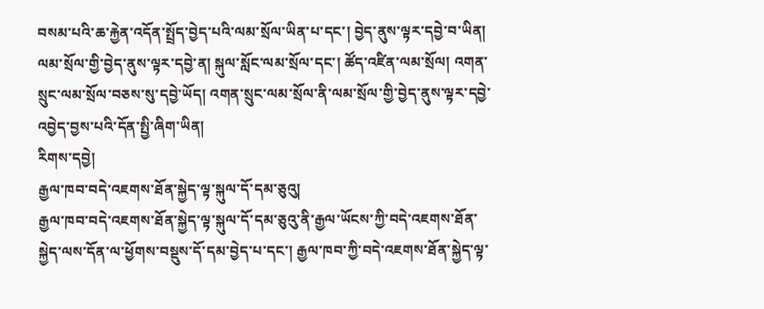བསམ་པའི་ཆ་རྐྱེན་འདོན་སྤྲོད་བྱེད་པའི་ལམ་སྲོལ་ཡིན་པ་དང་། བྱེད་ནུས་ལྟར་དབྱེ་བ་ཡིན། ལམ་སྲོལ་གྱི་བྱེད་ནུས་ལྟར་དབྱེ་ན། སྐུལ་སློང་ལམ་སྲོལ་དང་། ཚོད་འཛིན་ལམ་སྲོལ། འགན་སྲུང་ལམ་སྲོལ་བཅས་སུ་དབྱེ་ཡོད། འགན་སྲུང་ལམ་སྲོལ་ནི་ལམ་སྲོལ་གྱི་བྱེད་ནུས་ལྟར་དབྱེ་འབྱེད་བྱས་པའི་དོན་སྤྱི་ཞིག་ཡིན།
རིགས་དབྱེ།
རྒྱལ་ཁབ་བདེ་འཇགས་ཐོན་སྐྱེད་ལྟ་སྐུལ་དོ་དམ་ཅུའུ།
རྒྱལ་ཁབ་བདེ་འཇགས་ཐོན་སྐྱེད་ལྟ་སྐུལ་དོ་དམ་ཅུའུ་ནི་རྒྱལ་ཡོངས་ཀྱི་བདེ་འཇགས་ཐོན་སྐྱེད་ལས་དོན་ལ་ཕྱོགས་བསྡུས་དོ་དམ་བྱེད་པ་དང་། རྒྱལ་ཁབ་ཀྱི་བདེ་འཇགས་ཐོན་སྐྱེད་ལྟ་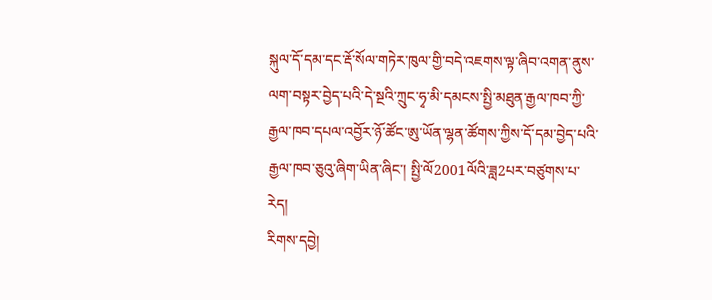སྐུལ་དོ་དམ་དང་རྡོ་སོལ་གཏེར་ཁུལ་གྱི་བདེ་འཇགས་ལྟ་ཞིབ་འགན་ནུས་ལག་བསྟར་བྱེད་པའི་དེ་སྔའི་ཀྲུང་ཧྭ་མི་དམངས་སྤྱི་མཐུན་རྒྱལ་ཁབ་ཀྱི་རྒྱལ་ཁབ་དཔལ་འབྱོར་ཉོ་ཚོང་ཨུ་ཡོན་ལྷན་ཚོགས་ཀྱིས་དོ་དམ་བྱེད་པའི་རྒྱལ་ཁབ་ཅུའུ་ཞིག་ཡིན་ཞིང་། སྤྱི་ལོ2001ལོའི་ཟླ2པར་བཙུགས་པ་རེད།
རིགས་དབྱེ།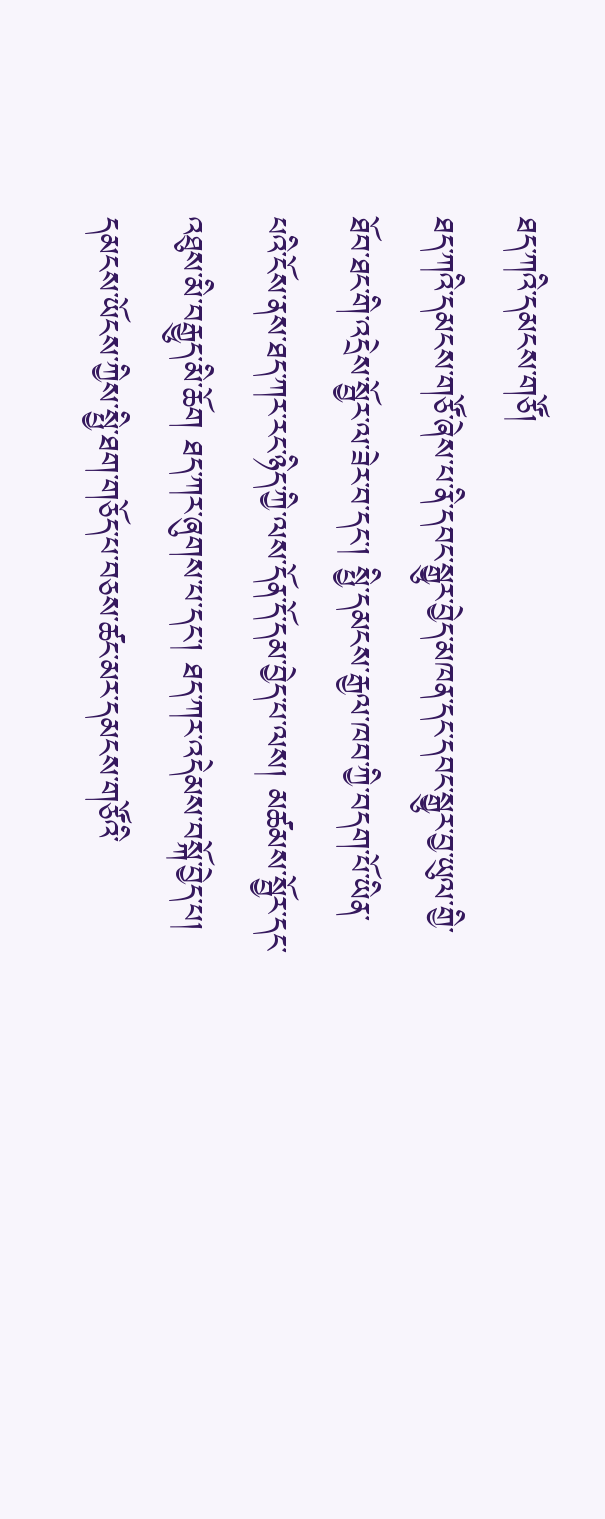ཐད་ཀའི་དམངས་གཙོ།
ཐད་ཀའི་དམངས་གཙོ་ཞེས་པ་ནི་དབང་སྒྱུར་བྱེད་མཁན་དང་དབང་སྒྱུར་བྱ་ཡུལ་གྱི་ཐོབ་ཐང་གི་འདྲེས་སྦྱོར་ལ་ཟེར་བ་དང་། སྤྱི་དམངས་རྒྱལ་ཁབ་ཀྱི་བདག་པོ་ཡིན་པའི་ངོས་ནས་ཐད་ཀར་རང་ཉིད་ཀྱི་ལས་དོན་དོ་དམ་བྱེད་པ་ལས། མཚམས་སྦྱོར་དང་འཐུས་མི་བརྒྱུད་མི་ཆོག ཐད་ཀར་ཞུགས་པ་དང་། ཐད་ཀར་འདེམས་བསྐོ་བྱེད་པ། དམངས་ཡོངས་ཀྱིས་སྤྱི་ཐག་གཅོད་པ་བཅས་ཚང་མར་དམངས་གཙོའི་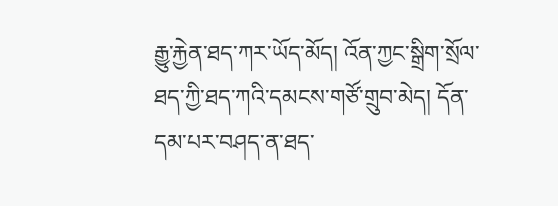རྒྱུ་རྐྱེན་ཐད་ཀར་ཡོད་མོད། འོན་ཀྱང་སྒྲིག་སྲོལ་ཐད་ཀྱི་ཐད་ཀའི་དམངས་གཙོ་གྲུབ་མེད། དོན་དམ་པར་བཤད་ན་ཐད་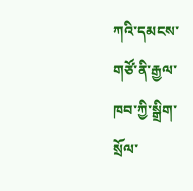ཀའི་དམངས་གཙོ་ནི་རྒྱལ་ཁབ་ཀྱི་སྒྲིག་སྲོལ་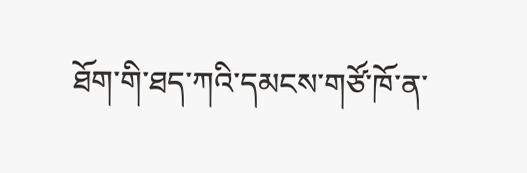ཐོག་གི་ཐད་ཀའི་དམངས་གཙོ་ཁོ་ན་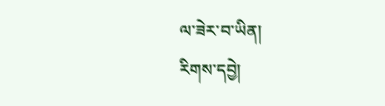ལ་ཟེར་བ་ཡིན།
རིགས་དབྱེ།